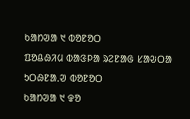ᱠᱟᱴᱣᱟ ᱑ ᱵᱚᱱᱚᱛ
ᱯᱚᱪᱷᱤᱢ ᱵᱟᱝᱞᱟ ᱨᱮᱱᱟᱜ ᱥᱟᱶᱛᱟ ᱩᱛᱷᱱᱟᱹᱣ ᱵᱚᱱᱚᱛ
ᱠᱟᱴᱣᱟ ᱑ ᱫᱚ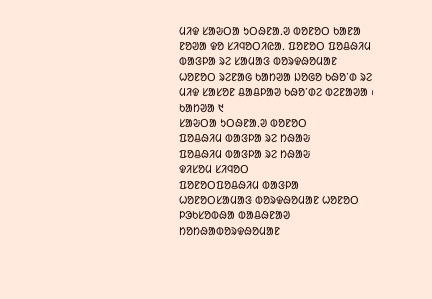ᱢᱤᱫ ᱥᱟᱶᱛᱟ ᱩᱛᱷᱱᱟᱹᱣ ᱵᱚᱱᱚᱛ ᱠᱟᱱᱟ ᱱᱚᱣᱟ ᱫᱚ ᱥᱤᱧᱚᱛᱤᱭᱟᱹ ᱯᱚᱱᱚᱛ ᱯᱚᱪᱷᱤᱢ ᱵᱟᱝᱞᱟ ᱨᱮ ᱥᱟᱢᱟᱝ ᱵᱚᱨᱫᱷᱚᱢᱟᱱ ᱦᱚᱱᱚᱛ ᱨᱮᱱᱟᱜ ᱠᱟᱴᱣᱟ ᱡᱚᱜᱚ ᱠᱷᱚᱸᱰ ᱨᱮ ᱢᱤᱫ ᱥᱟᱥᱚᱱ ᱪᱟᱪᱞᱟᱣ ᱠᱷᱚᱸᱰᱮ ᱵᱮᱱᱟᱣᱟ ᱾
ᱠᱟᱴᱣᱟ ᱑
ᱥᱟᱶᱛᱟ ᱩᱛᱷᱱᱟᱹᱣ ᱵᱚᱱᱚᱛ
ᱯᱚᱪᱷᱤᱢ ᱵᱟᱝᱞᱟ ᱨᱮ ᱴᱷᱟᱶ
ᱯᱚᱪᱷᱤᱢ ᱵᱟᱝᱞᱟ ᱨᱮ ᱴᱷᱟᱶ
ᱫᱤᱥᱚᱢ ᱥᱤᱧᱚᱛ
ᱯᱚᱱᱚᱛᱯᱚᱪᱷᱤᱢ ᱵᱟᱝᱞᱟ
ᱦᱚᱱᱚᱛᱥᱟᱢᱟᱝ ᱵᱚᱨᱫᱷᱚᱢᱟᱱ ᱦᱚᱱᱚᱛ
ᱞᱳᱠᱥᱚᱵᱷᱟ ᱵᱟᱪᱷᱱᱟᱣ ᱴᱚᱴᱷᱟᱵᱚᱨᱫᱷᱚᱢᱟᱱ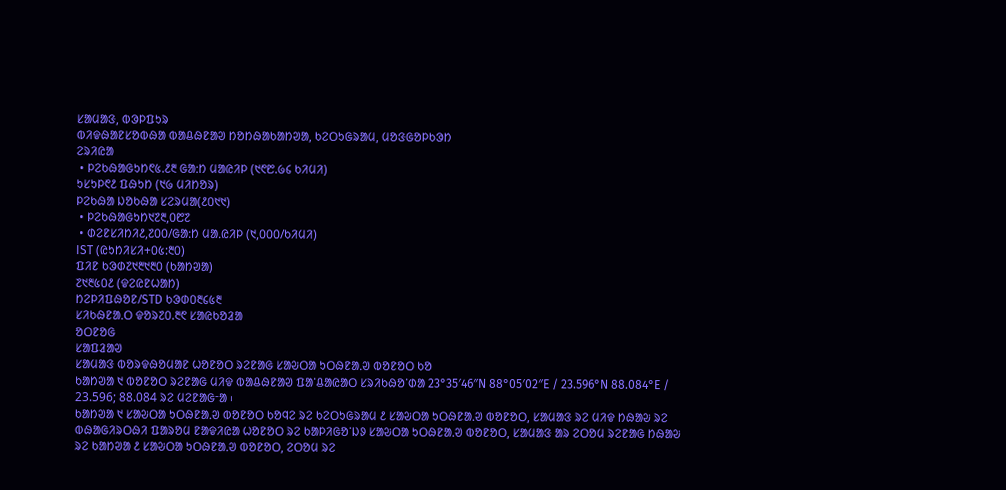ᱥᱟᱢᱟᱝ, ᱵᱳᱞᱯᱩᱨ
ᱵᱤᱫᱷᱟᱱᱥᱚᱵᱷᱟ ᱵᱟᱪᱷᱱᱟᱣ ᱴᱚᱴᱷᱟᱠᱟᱴᱣᱟ, ᱠᱮᱛᱩᱜᱨᱟᱢ, ᱢᱚᱝᱜᱚᱞᱠᱳᱴ
ᱮᱨᱤᱭᱟ
 • ᱞᱮᱠᱷᱟᱜᱩᱴ᱖᱕.᱒᱓ ᱜᱟᱺᱴ ᱢᱟᱭᱤᱞ (᱑᱖᱘.᱙᱔ ᱠᱤᱢᱤ)
ᱩᱥᱩᱞ᱖᱒ ᱯᱷᱩᱴ (᱑᱙ ᱢᱤᱴᱚᱨ)
ᱞᱮᱠᱷᱟ ᱡᱚᱠᱷᱟ ᱥᱮᱨᱢᱟ(᱒᱐᱑᱑)
 • ᱞᱮᱠᱷᱟᱜᱩᱴ᱑᱗᱓,᱐᱘᱗
 • ᱰᱮᱱᱥᱤᱴᱤ᱒,᱗᱐᱐/ᱜᱟᱺᱴ ᱢᱟᱹᱭᱤᱞ (᱑,᱐᱐᱐/ᱠᱤᱢᱤ)
IST (ᱭᱩᱴᱤᱥᱤ+᱐᱕:᱓᱐)
ᱯᱤᱱ ᱠᱳᱰ᱗᱑᱓᱑᱓᱐ (ᱠᱟᱴᱣᱟ)
᱗᱑᱓᱕᱐᱒ (ᱫᱮᱭᱱᱦᱟᱴ)
ᱴᱮᱞᱤᱯᱷᱚᱱ/STD ᱠᱳᱰ᱐᱓᱔᱕᱓
ᱥᱤᱠᱷᱱᱟᱹᱛ ᱫᱚᱨ᱗᱐.᱓᱖ ᱥᱟᱭᱠᱚᱲᱟ
ᱚᱛᱱᱚᱜ
ᱥᱟᱯᱲᱟᱣ
ᱥᱟᱢᱟᱝ ᱵᱚᱨᱫᱷᱚᱢᱟᱱ ᱦᱚᱱᱚᱛ ᱨᱮᱱᱟᱜ ᱥᱟᱶᱛᱟ ᱩᱛᱷᱱᱟᱹᱣ ᱵᱚᱱᱚᱛ ᱠᱚ
ᱠᱟᱴᱣᱟ ᱑ ᱵᱚᱱᱚᱛ ᱨᱮᱱᱟᱜ ᱢᱤᱫ ᱵᱟᱪᱷᱱᱟᱣ ᱯᱟᱸᱪᱟᱭᱟᱛ ᱥᱨᱤᱠᱷᱚᱸᱰᱟ 23°35′46″N 88°05′02″E / 23.596°N 88.084°E / 23.596; 88.084 ᱨᱮ ᱢᱮᱱᱟᱜᱼᱟ ᱾
ᱠᱟᱴᱣᱟ ᱑ ᱥᱟᱶᱛᱟ ᱩᱛᱷᱱᱟᱹᱣ ᱵᱚᱱᱚᱛ ᱠᱚᱧᱮ ᱨᱮ ᱠᱮᱛᱩᱜᱨᱟᱢ ᱒ ᱥᱟᱶᱛᱟ ᱩᱛᱷᱱᱟᱹᱣ ᱵᱚᱱᱚᱛ, ᱥᱟᱢᱟᱝ ᱨᱮ ᱢᱤᱫ ᱴᱷᱟᱶ ᱨᱮ ᱵᱷᱟᱜᱤᱨᱛᱷᱤ ᱯᱟᱨᱚᱢ ᱱᱟᱫᱤᱭᱟ ᱦᱚᱱᱚᱛ ᱨᱮ ᱠᱟᱞᱤᱜᱚᱸᱡᱽ ᱥᱟᱶᱛᱟ ᱩᱛᱷᱱᱟᱹᱣ ᱵᱚᱱᱚᱛ, ᱥᱟᱢᱟᱝ ᱟᱨ ᱮᱛᱚᱢ ᱨᱮᱱᱟᱜ ᱴᱷᱟᱶ ᱨᱮ ᱠᱟᱴᱣᱟ ᱒ ᱥᱟᱶᱛᱟ ᱩᱛᱷᱱᱟᱹᱣ ᱵᱚᱱᱚᱛ, ᱮᱛᱚᱢ ᱨᱮ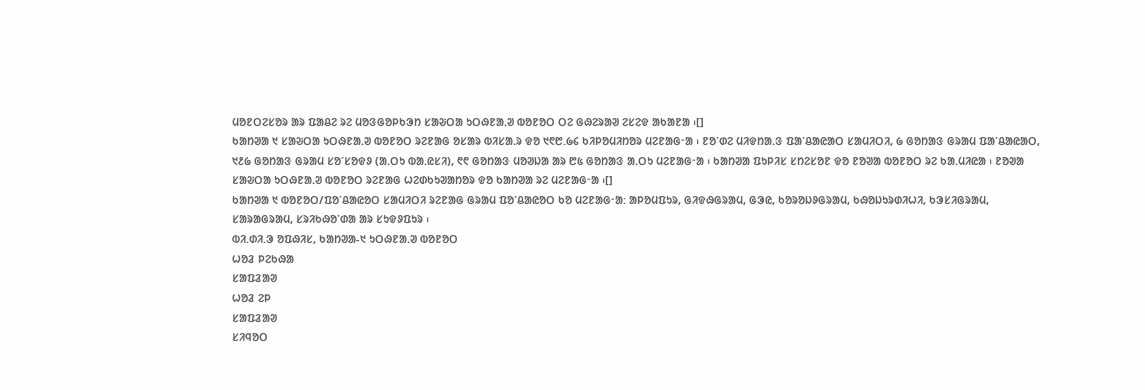ᱢᱚᱱᱛᱮᱥᱚᱨ ᱟᱨ ᱯᱟᱪᱮ ᱨᱮ ᱢᱚᱝᱜᱚᱞᱠᱳᱴ ᱥᱟᱶᱛᱟ ᱩᱛᱷᱱᱟᱹᱣ ᱵᱚᱱᱚᱛ ᱛᱮ ᱜᱷᱮᱨᱟᱣ ᱮᱥᱮᱫ ᱟᱠᱟᱱᱟ ᱾[]
ᱠᱟᱴᱣᱟ ᱑ ᱥᱟᱶᱛᱟ ᱩᱛᱷᱱᱟᱹᱣ ᱵᱚᱱᱚᱛ ᱨᱮᱱᱟᱜ ᱚᱥᱟᱨ ᱵᱤᱥᱟᱹᱨ ᱫᱚ ᱑᱖᱘.᱙᱔ ᱠᱤᱞᱚᱢᱤᱴᱚᱨ ᱢᱮᱱᱟᱜᱼᱟ ᱾ ᱱᱚᱸᱰᱮ ᱢᱤᱫᱴᱟᱹᱝ ᱯᱟᱸᱪᱟᱭᱟᱛ ᱥᱟᱢᱤᱛᱤ, ᱙ ᱜᱚᱴᱟᱝ ᱜᱨᱟᱢ ᱯᱟᱸᱪᱟᱭᱟᱛ, ᱑᱒᱙ ᱜᱚᱴᱟᱝ ᱜᱨᱟᱢ ᱥᱚᱸᱥᱚᱫᱽ (ᱟᱹᱛᱩ ᱵᱟᱹᱭᱥᱤ), ᱖᱖ ᱜᱚᱴᱟᱝ ᱢᱚᱣᱡᱟ ᱟᱨ ᱘᱕ ᱜᱚᱴᱟᱝ ᱟᱹᱛᱩ ᱢᱮᱱᱟᱜᱼᱟ ᱾ ᱠᱟᱴᱣᱟ ᱯᱩᱞᱤᱥ ᱥᱴᱮᱥᱚᱱ ᱫᱚ ᱱᱚᱣᱟ ᱵᱚᱱᱚᱛ ᱨᱮ ᱠᱟᱹᱢᱤᱭᱟ ᱾ ᱱᱚᱣᱟ ᱥᱟᱶᱛᱟ ᱩᱛᱷᱱᱟᱹᱣ ᱵᱚᱱᱚᱛ ᱨᱮᱱᱟᱜ ᱦᱮᱰᱠᱩᱣᱟᱴᱚᱨ ᱫᱚ ᱠᱟᱴᱣᱟ ᱨᱮ ᱢᱮᱱᱟᱜᱼᱟ ᱾[]
ᱠᱟᱴᱣᱟ ᱑ ᱵᱚᱱᱚᱛ/ᱯᱚᱸᱪᱟᱭᱚᱛ ᱥᱟᱢᱤᱛᱤ ᱨᱮᱱᱟᱜ ᱜᱨᱟᱢ ᱯᱚᱸᱪᱟᱭᱚᱛ ᱠᱚ ᱢᱮᱱᱟᱜᱼᱟ: ᱟᱞᱚᱢᱯᱩᱨ, ᱜᱤᱫᱷᱜᱨᱟᱢ, ᱜᱳᱭ, ᱠᱚᱨᱚᱡᱽᱜᱨᱟᱢ, ᱠᱷᱚᱡᱩᱨᱰᱤᱦᱤ, ᱠᱳᱥᱤᱜᱨᱟᱢ, ᱥᱟᱨᱟᱜᱨᱟᱢ, ᱥᱨᱤᱠᱷᱚᱸᱰᱟ ᱟᱨ ᱥᱩᱫᱽᱯᱩᱨ ᱾
ᱵᱤ.ᱰᱤ.ᱳ ᱚᱯᱷᱤᱥ, ᱠᱟᱴᱣᱟ-᱑ ᱩᱛᱷᱱᱟᱹᱣ ᱵᱚᱱᱚᱛ
ᱦᱚᱲ ᱞᱮᱠᱷᱟ
ᱥᱟᱯᱲᱟᱣ
ᱦᱚᱲ ᱮᱞ
ᱥᱟᱯᱲᱟᱣ
ᱥᱤᱧᱚᱛ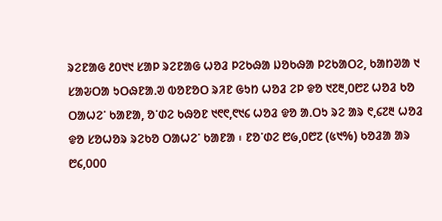ᱨᱮᱱᱟᱜ ᱒᱐᱑᱑ ᱥᱟᱞ ᱨᱮᱱᱟᱜ ᱦᱚᱲ ᱞᱮᱠᱷᱟ ᱡᱚᱠᱷᱟ ᱞᱮᱠᱟᱛᱮ, ᱠᱟᱴᱣᱟ ᱑ ᱥᱟᱶᱛᱟ ᱩᱛᱷᱱᱟᱹᱣ ᱵᱚᱱᱚᱛ ᱨᱤᱱ ᱜᱩᱴ ᱦᱚᱲ ᱮᱞ ᱫᱚ ᱑᱗᱓,᱐᱘᱗ ᱦᱚᱲ ᱠᱚ ᱛᱟᱦᱮᱸ ᱠᱟᱱᱟ, ᱚᱸᱰᱮ ᱠᱷᱚᱱ ᱑᱖᱖,᱖᱑᱔ ᱦᱚᱲ ᱫᱚ ᱟᱹᱛᱩ ᱨᱮ ᱟᱨ ᱖,᱔᱗᱓ ᱦᱚᱲ ᱫᱚ ᱥᱚᱦᱚᱨ ᱨᱮᱠᱚ ᱛᱟᱦᱮᱸ ᱠᱟᱱᱟ ᱾ ᱱᱚᱸᱰᱮ ᱘᱙,᱐᱘᱗ (᱕᱑%) ᱠᱚᱲᱟ ᱟᱨ ᱘᱔,᱐᱐᱐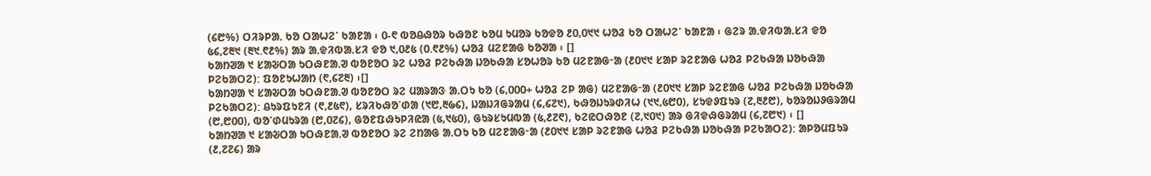(᱔᱘%) ᱛᱤᱨᱞᱟᱹ ᱠᱚ ᱛᱟᱦᱮᱸ ᱠᱟᱱᱟ ᱾ ᱐-᱖ ᱵᱚᱪᱷᱚᱨ ᱠᱷᱚᱱ ᱠᱚᱢ ᱩᱢᱚᱨ ᱠᱚᱫᱚ ᱒᱐,᱐᱑᱑ ᱦᱚᱲ ᱠᱚ ᱛᱟᱦᱮᱸ ᱠᱟᱱᱟ ᱾ ᱜᱮᱨ ᱟᱹᱫᱤᱵᱟᱹᱥᱤ ᱫᱚ ᱕᱔,᱗᱓᱑ (᱓᱑.᱖᱒%) ᱟᱨ ᱟᱹᱫᱤᱵᱟᱹᱥᱤ ᱫᱚ ᱑,᱐᱒᱕ (᱐.᱖᱒%) ᱦᱚᱲ ᱢᱮᱱᱟᱜ ᱠᱚᱣᱟ ᱾ []
ᱠᱟᱴᱣᱟ ᱑ ᱥᱟᱶᱛᱟ ᱩᱛᱷᱱᱟᱹᱣ ᱵᱚᱱᱚᱛ ᱨᱮ ᱦᱚᱲ ᱞᱮᱠᱷᱟ ᱡᱚᱠᱷᱟ ᱥᱚᱦᱚᱨ ᱠᱚ ᱢᱮᱱᱟᱜᱼᱟ (᱒᱐᱑᱑ ᱥᱟᱞ ᱨᱮᱱᱟᱜ ᱦᱚᱲ ᱞᱮᱠᱷᱟ ᱡᱚᱠᱷᱟ ᱞᱮᱠᱟᱛᱮ): ᱯᱚᱱᱩᱦᱟᱴ (᱖,᱔᱗᱓) ᱾[]
ᱠᱟᱴᱣᱟ ᱑ ᱥᱟᱶᱛᱟ ᱩᱛᱷᱱᱟᱹᱣ ᱵᱚᱱᱚᱛ ᱨᱮ ᱢᱟᱨᱟᱝ ᱟᱹᱛᱩ ᱠᱚ (᱔,᱐᱐᱐+ ᱦᱚᱲ ᱮᱞ ᱟᱜ) ᱢᱮᱱᱟᱜᱼᱟ (᱒᱐᱑᱑ ᱥᱟᱞ ᱨᱮᱱᱟᱜ ᱦᱚᱲ ᱞᱮᱠᱷᱟ ᱡᱚᱠᱷᱟ ᱞᱮᱠᱟᱛᱮ): ᱪᱩᱨᱯᱩᱱᱤ (᱖,᱒᱕᱖), ᱥᱨᱤᱠᱷᱚᱸᱰᱟ (᱑᱘,᱓᱙᱔), ᱡᱟᱡᱤᱜᱨᱟᱢ (᱔,᱔᱗᱑), ᱠᱷᱚᱡᱩᱨᱰᱤᱦ (᱑᱑,᱕᱘᱐), ᱥᱩᱫᱽᱯᱩᱨ (᱗,᱓᱒᱘), ᱠᱚᱨᱚᱡᱽᱜᱨᱟᱢ (᱘,᱘᱐᱐), ᱵᱚᱸᱰᱢᱩᱨᱟ (᱘,᱐᱗᱔), ᱜᱚᱱᱯᱷᱩᱞᱤᱭᱟ (᱕,᱑᱕᱐), ᱜᱩᱨᱥᱩᱢᱵᱟ (᱕,᱒᱗᱖), ᱠᱮᱭᱛᱷᱚᱱ (᱗,᱑᱐᱑) ᱟᱨ ᱜᱤᱫᱷᱜᱨᱟᱢ (᱔,᱗᱘᱑) ᱾ []
ᱠᱟᱴᱣᱟ ᱑ ᱥᱟᱶᱛᱟ ᱩᱛᱷᱱᱟᱹᱣ ᱵᱚᱱᱚᱛ ᱨᱮ ᱮᱴᱟᱜ ᱟᱹᱛᱩ ᱠᱚ ᱢᱮᱱᱟᱜᱼᱟ (᱒᱐᱑᱑ ᱥᱟᱞ ᱨᱮᱱᱟᱜ ᱦᱚᱲ ᱞᱮᱠᱷᱟ ᱡᱚᱠᱷᱟ ᱞᱮᱠᱟᱛᱮ): ᱟᱞᱚᱢᱯᱩᱨ (᱒,᱗᱗᱔) ᱟᱨ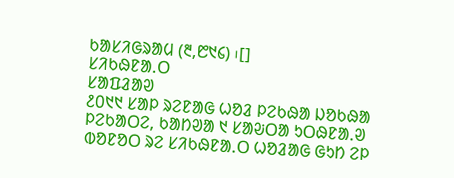ᱠᱟᱥᱤᱜᱨᱟᱢ (᱓,᱘᱑᱔) ᱾[]
ᱥᱤᱠᱷᱱᱟᱹᱛ
ᱥᱟᱯᱲᱟᱣ
᱒᱐᱑᱑ ᱥᱟᱞ ᱨᱮᱱᱟᱜ ᱦᱚᱲ ᱞᱮᱠᱷᱟ ᱡᱚᱠᱷᱟ ᱞᱮᱠᱟᱛᱮ, ᱠᱟᱴᱣᱟ ᱑ ᱥᱟᱶᱛᱟ ᱩᱛᱷᱱᱟᱹᱣ ᱵᱚᱱᱚᱛ ᱨᱮ ᱥᱤᱠᱷᱱᱟᱹᱛ ᱦᱚᱲᱟᱜ ᱜᱩᱴ ᱮᱞ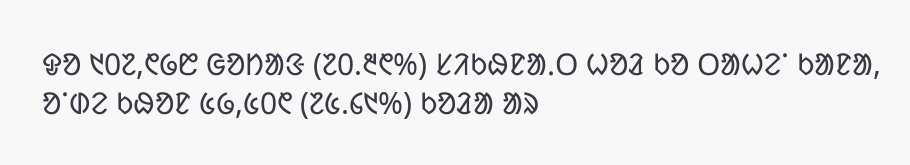ᱫᱚ ᱑᱐᱗,᱖᱙᱘ ᱜᱚᱴᱟᱝ (᱗᱐.᱓᱖%) ᱥᱤᱠᱷᱱᱟᱹᱛ ᱦᱚᱲ ᱠᱚ ᱛᱟᱦᱮᱸ ᱠᱟᱱᱟ, ᱚᱸᱰᱮ ᱠᱷᱚᱱ ᱕᱙,᱕᱐᱖ (᱗᱕.᱔᱑%) ᱠᱚᱲᱟ ᱟᱨ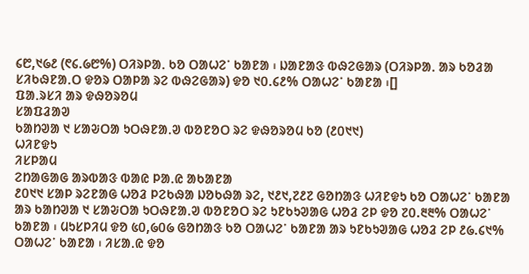᱔᱘,᱑᱙᱒ (᱖᱔.᱙᱘%) ᱛᱤᱨᱞᱟᱹ ᱠᱚ ᱛᱟᱦᱮᱸ ᱠᱟᱱᱟ ᱾ ᱡᱟᱱᱟᱝ ᱵᱷᱮᱜᱟᱨ (ᱛᱤᱨᱞᱟᱹ ᱟᱨ ᱠᱚᱲᱟ ᱥᱤᱠᱷᱱᱟᱹᱛ ᱫᱚᱨ ᱛᱟᱞᱟ ᱨᱮ ᱵᱷᱮᱜᱟᱨ) ᱫᱚ ᱑᱐.᱔᱒% ᱛᱟᱦᱮᱸ ᱠᱟᱱᱟ ᱾[]
ᱯᱟᱹᱨᱥᱤ ᱟᱨ ᱫᱷᱚᱨᱚᱢ
ᱥᱟᱯᱲᱟᱣ
ᱠᱟᱴᱣᱟ ᱑ ᱥᱟᱶᱛᱟ ᱩᱛᱷᱱᱟᱹᱣ ᱵᱚᱱᱚᱛ ᱨᱮ ᱫᱷᱚᱨᱚᱢ ᱠᱚ (᱒᱐᱑᱑)
ᱦᱤᱱᱫᱩ
ᱤᱥᱞᱟᱢ
ᱮᱴᱟᱜᱟᱜ ᱟᱨᱵᱟᱝ ᱵᱟᱭ ᱞᱟᱹᱭ ᱟᱠᱟᱱᱟ
᱒᱐᱑᱑ ᱥᱟᱞ ᱨᱮᱱᱟᱜ ᱦᱚᱲ ᱞᱮᱠᱷᱟ ᱡᱚᱠᱷᱟ ᱨᱮ, ᱑᱒᱑,᱗᱒᱗ ᱜᱚᱴᱟᱝ ᱦᱤᱱᱫᱩ ᱠᱚ ᱛᱟᱦᱮᱸ ᱠᱟᱱᱟ ᱟᱨ ᱠᱟᱴᱣᱟ ᱑ ᱥᱟᱶᱛᱟ ᱩᱛᱷᱱᱟᱹᱣ ᱵᱚᱱᱚᱛ ᱨᱮ ᱩᱱᱠᱩᱣᱟᱜ ᱦᱚᱲ ᱮᱞ ᱫᱚ ᱗᱐.᱓᱓% ᱛᱟᱦᱮᱸ ᱠᱟᱱᱟ ᱾ ᱢᱩᱥᱞᱤᱢ ᱫᱚ ᱕᱐,᱙᱐᱙ ᱜᱚᱴᱟᱝ ᱠᱚ ᱛᱟᱦᱮᱸ ᱠᱟᱱᱟ ᱟᱨ ᱩᱱᱠᱩᱣᱟᱜ ᱦᱚᱲ ᱮᱞ ᱒᱙.᱔᱑% ᱛᱟᱦᱮᱸ ᱠᱟᱱᱟ ᱾ ᱤᱥᱟᱹᱭ ᱫᱚ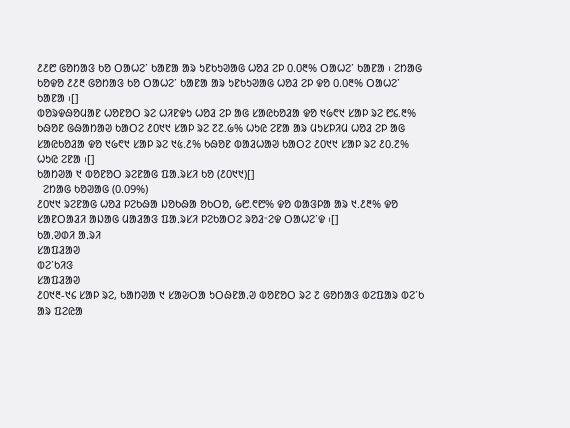᱒᱒᱘ ᱜᱚᱴᱟᱝ ᱠᱚ ᱛᱟᱦᱮᱸ ᱠᱟᱱᱟ ᱟᱨ ᱩᱱᱠᱩᱣᱟᱜ ᱦᱚᱲ ᱮᱞ ᱐.᱐᱓% ᱛᱟᱦᱮᱸ ᱠᱟᱱᱟ ᱾ ᱮᱴᱟᱜ ᱠᱚᱫᱚ ᱒᱒᱓ ᱜᱚᱴᱟᱝ ᱠᱚ ᱛᱟᱦᱮᱸ ᱠᱟᱱᱟ ᱟᱨ ᱩᱱᱠᱩᱣᱟᱜ ᱦᱚᱲ ᱮᱞ ᱫᱚ ᱐.᱐᱓% ᱛᱟᱦᱮᱸ ᱠᱟᱱᱟ ᱾[]
ᱵᱚᱨᱫᱷᱚᱢᱟᱱ ᱦᱚᱱᱚᱛ ᱨᱮ ᱦᱤᱱᱫᱩ ᱦᱚᱲ ᱮᱞ ᱟᱜ ᱥᱟᱭᱠᱚᱲᱟ ᱫᱚ ᱑᱙᱖᱑ ᱥᱟᱞ ᱨᱮ ᱘᱔.᱓% ᱠᱷᱚᱱ ᱜᱷᱟᱴᱟᱣ ᱠᱟᱛᱮ ᱒᱐᱑᱑ ᱥᱟᱞ ᱨᱮ ᱗᱗.᱙% ᱦᱩᱭ ᱮᱱᱟ ᱟᱨ ᱢᱩᱥᱞᱤᱢ ᱦᱚᱲ ᱮᱞ ᱟᱜ ᱥᱟᱭᱠᱚᱲᱟ ᱫᱚ ᱑᱙᱖᱑ ᱥᱟᱞ ᱨᱮ ᱑᱕.᱒% ᱠᱷᱚᱱ ᱵᱟᱲᱦᱟᱣ ᱠᱟᱛᱮ ᱒᱐᱑᱑ ᱥᱟᱞ ᱨᱮ ᱒᱐.᱗% ᱦᱩᱭ ᱮᱱᱟ ᱾[]
ᱠᱟᱴᱣᱟ ᱑ ᱵᱚᱱᱚᱛ ᱨᱮᱱᱟᱜ ᱯᱟᱹᱨᱥᱤ ᱠᱚ (᱒᱐᱑᱑)[]
  ᱮᱴᱟᱜ ᱠᱚᱣᱟᱜ (0.09%)
᱒᱐᱑᱑ ᱨᱮᱱᱟᱜ ᱦᱚᱲ ᱞᱮᱠᱷᱟ ᱡᱚᱠᱷᱟ ᱚᱠᱛᱚ, ᱙᱘.᱖᱘% ᱫᱚ ᱵᱟᱝᱞᱟ ᱟᱨ ᱑.᱒᱓% ᱫᱚ ᱥᱟᱱᱛᱟᱲᱤ ᱟᱡᱟᱜ ᱢᱟᱲᱟᱝ ᱯᱟᱹᱨᱥᱤ ᱞᱮᱠᱟᱛᱮ ᱨᱚᱲᱼᱮᱫ ᱛᱟᱦᱮᱸᱫ ᱾[]
ᱠᱟᱹᱣᱰᱤ ᱟᱹᱨᱤ
ᱥᱟᱯᱲᱟᱣ
ᱵᱮᱸᱠᱤᱝ
ᱥᱟᱯᱲᱟᱣ
᱒᱐᱑᱓-᱑᱔ ᱥᱟᱞ ᱨᱮ, ᱠᱟᱴᱣᱟ ᱑ ᱥᱟᱶᱛᱟ ᱩᱛᱷᱱᱟᱹᱣ ᱵᱚᱱᱚᱛ ᱨᱮ ᱗ ᱜᱚᱴᱟᱝ ᱵᱮᱯᱟᱨ ᱵᱮᱸᱠ ᱟᱨ ᱯᱮᱭᱟ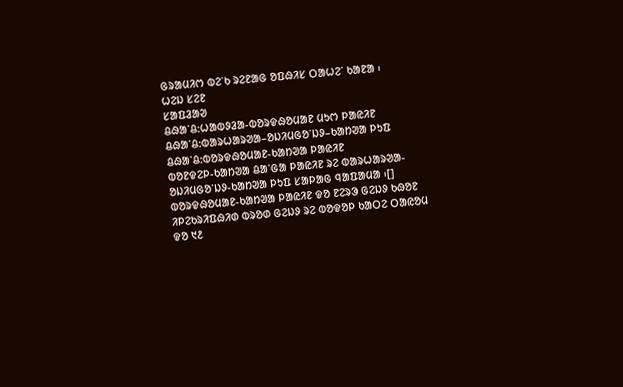ᱜᱨᱟᱢᱤᱬ ᱵᱮᱸᱠ ᱨᱮᱱᱟᱜ ᱚᱯᱷᱤᱥ ᱛᱟᱦᱮᱸ ᱠᱟᱱᱟ ᱾
ᱦᱮᱡ ᱥᱮᱱ
ᱥᱟᱯᱲᱟᱣ
ᱪᱷᱟᱸᱪ:ᱦᱟᱵᱽᱲᱟ-ᱵᱚᱨᱫᱷᱚᱢᱟᱱ ᱢᱩᱬ ᱞᱟᱭᱤᱱ ᱪᱷᱟᱸᱪ:ᱵᱟᱨᱦᱟᱨᱣᱟ–ᱚᱡᱤᱢᱜᱚᱸᱡᱽ–ᱠᱟᱴᱣᱟ ᱞᱩᱯ ᱪᱷᱟᱸᱪ:ᱵᱚᱨᱫᱷᱚᱢᱟᱱ-ᱠᱟᱴᱣᱟ ᱞᱟᱭᱤᱱ
ᱵᱚᱱᱫᱮᱞ-ᱠᱟᱴᱣᱟ ᱪᱟᱸᱜᱟ ᱞᱟᱭᱤᱱ ᱨᱮ ᱵᱟᱨᱦᱟᱨᱣᱟ-ᱚᱡᱤᱢᱜᱚᱸᱡᱽ-ᱠᱟᱴᱣᱟ ᱞᱩᱯ ᱥᱟᱞᱟᱜ ᱧᱟᱯᱟᱢᱟ ᱾[]
ᱵᱚᱨᱫᱷᱚᱢᱟᱱ-ᱠᱟᱴᱣᱟ ᱞᱟᱭᱤᱱ ᱫᱚ ᱱᱮᱨᱳ ᱜᱮᱡᱽ ᱠᱷᱚᱱ ᱤᱞᱮᱠᱨᱤᱯᱷᱤᱰ ᱵᱨᱚᱰ ᱜᱮᱡᱽ ᱨᱮ ᱵᱚᱫᱚᱞ ᱠᱟᱛᱮ ᱛᱟᱭᱚᱢ ᱫᱚ ᱑᱒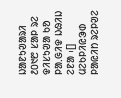ᱡᱟᱱᱩᱣᱟᱨᱤ ᱒᱐᱑᱘ ᱥᱟᱞ ᱨᱮ ᱫᱤᱥᱩᱣᱟ ᱠᱚ ᱞᱟᱹᱜᱤᱫ ᱡᱷᱤᱡ ᱮᱱᱟ ᱾[]
ᱢᱮᱠᱞᱤᱭᱳᱰ ᱞᱟᱭᱤᱴ ᱨᱮᱞᱣᱮ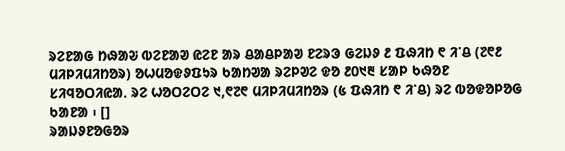ᱨᱮᱱᱟᱜ ᱴᱷᱟᱶ ᱵᱮᱱᱟᱣ ᱭᱮᱱ ᱟᱨ ᱪᱟᱪᱞᱟᱣ ᱱᱮᱨᱳ ᱜᱮᱡᱽ ᱒ ᱯᱷᱤᱴ ᱖ ᱤᱸᱪ (᱗᱖᱒ ᱢᱤᱞᱤᱢᱤᱴᱚᱨ) ᱚᱦᱢᱚᱫᱽᱯᱩᱨ ᱠᱟᱴᱣᱟ ᱨᱮᱞᱣᱮ ᱫᱚ ᱒᱐᱑᱓ ᱥᱟᱞ ᱠᱷᱚᱱ ᱥᱤᱧᱚᱛᱤᱭᱟᱹ ᱨᱮ ᱦᱚᱛᱮᱛᱮ ᱑,᱖᱗᱖ ᱢᱤᱞᱤᱢᱤᱴᱚᱨ (᱕ ᱯᱷᱤᱴ ᱖ ᱤᱸᱪ) ᱨᱮ ᱵᱚᱫᱚᱞᱚᱜ ᱠᱟᱱᱟ ᱾ []
ᱨᱟᱡᱽᱱᱚᱜᱚᱨ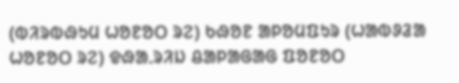(ᱵᱤᱨᱵᱷᱩᱢ ᱦᱚᱱᱚᱛ ᱨᱮ) ᱠᱷᱚᱱ ᱟᱞᱚᱢᱯᱩᱨ (ᱦᱟᱵᱽᱲᱟ ᱦᱚᱱᱚᱛ ᱨᱮ) ᱫᱷᱟᱹᱨᱤᱡ ᱪᱟᱞᱟᱜᱟᱜ ᱯᱚᱱᱚᱛ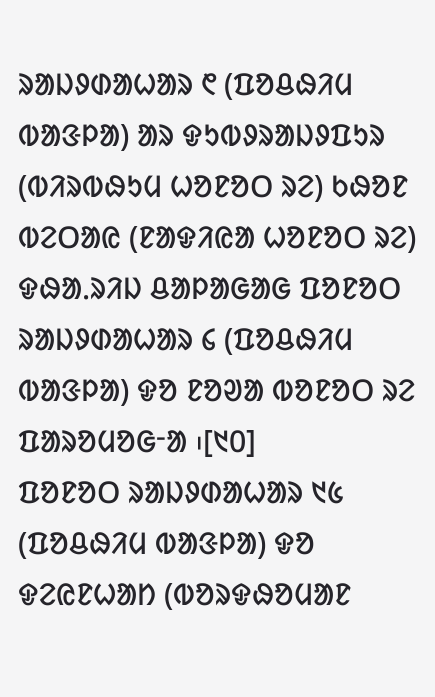ᱨᱟᱡᱽᱰᱟᱦᱟᱨ ᱖ (ᱯᱚᱪᱷᱤᱢ ᱵᱟᱝᱞᱟ) ᱟᱨ ᱫᱩᱵᱽᱨᱟᱡᱽᱯᱩᱨ (ᱵᱤᱨᱵᱷᱩᱢ ᱦᱚᱱᱚᱛ ᱨᱮ) ᱠᱷᱚᱱ ᱵᱮᱛᱟᱭ (ᱱᱟᱫᱤᱭᱟ ᱦᱚᱱᱚᱛ ᱨᱮ) ᱫᱷᱟᱹᱨᱤᱡ ᱪᱟᱞᱟᱜᱟᱜ ᱯᱚᱱᱚᱛ ᱨᱟᱡᱽᱰᱟᱦᱟᱨ ᱔ (ᱯᱚᱪᱷᱤᱢ ᱵᱟᱝᱞᱟ) ᱫᱚ ᱱᱚᱣᱟ ᱵᱚᱱᱚᱛ ᱨᱮ ᱯᱟᱨᱚᱢᱚᱜᱼᱟ ᱾[᱑᱐]
ᱯᱚᱱᱚᱛ ᱨᱟᱡᱽᱰᱟᱦᱟᱨ ᱑᱕ (ᱯᱚᱪᱷᱤᱢ ᱵᱟᱝᱞᱟ) ᱫᱚ ᱫᱮᱭᱱᱦᱟᱴ (ᱵᱚᱨᱫᱷᱚᱢᱟᱱ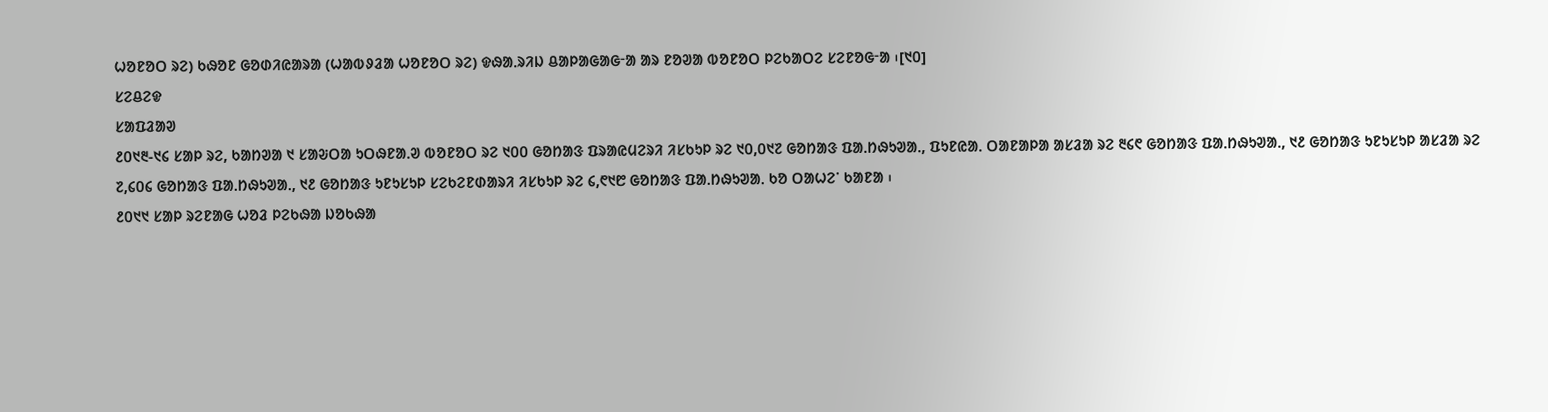ᱦᱚᱱᱚᱛ ᱨᱮ) ᱠᱷᱚᱱ ᱜᱚᱰᱤᱭᱟᱨᱟ (ᱦᱟᱵᱽᱲᱟ ᱦᱚᱱᱚᱛ ᱨᱮ) ᱫᱷᱟᱹᱨᱤᱡ ᱪᱟᱞᱟᱜᱟᱜᱼᱟ ᱟᱨ ᱱᱚᱣᱟ ᱵᱚᱱᱚᱛ ᱞᱮᱠᱟᱛᱮ ᱥᱮᱱᱚᱜᱼᱟ ᱾[᱑᱐]
ᱥᱮᱪᱮᱫ
ᱥᱟᱯᱲᱟᱣ
᱒᱐᱑᱓-᱑᱔ ᱥᱟᱞ ᱨᱮ, ᱠᱟᱴᱣᱟ ᱑ ᱥᱟᱶᱛᱟ ᱩᱛᱷᱱᱟᱹᱣ ᱵᱚᱱᱚᱛ ᱨᱮ ᱑᱐᱐ ᱜᱚᱴᱟᱝ ᱯᱨᱟᱭᱢᱮᱨᱤ ᱤᱥᱠᱩᱞ ᱨᱮ ᱑᱐,᱐᱑᱗ ᱜᱚᱴᱟᱝ ᱯᱟᱹᱴᱷᱩᱣᱟᱹ, ᱯᱩᱱᱭᱟᱹ ᱛᱟᱱᱟᱞᱟ ᱟᱥᱲᱟ ᱨᱮ ᱓᱔᱖ ᱜᱚᱴᱟᱝ ᱯᱟᱹᱴᱷᱩᱣᱟᱹ, ᱑᱒ ᱜᱚᱴᱟᱝ ᱩᱱᱩᱥᱩᱞ ᱟᱥᱲᱟ ᱨᱮ ᱗,᱔᱐᱔ ᱜᱚᱴᱟᱝ ᱯᱟᱹᱴᱷᱩᱣᱟᱹ, ᱑᱒ ᱜᱚᱴᱟᱝ ᱩᱱᱩᱥᱩᱞ ᱥᱮᱠᱮᱱᱰᱟᱨᱤ ᱤᱥᱠᱩᱞ ᱨᱮ ᱔,᱖᱑᱘ ᱜᱚᱴᱟᱝ ᱯᱟᱹᱴᱷᱩᱣᱟᱹ ᱠᱚ ᱛᱟᱦᱮᱸ ᱠᱟᱱᱟ ᱾
᱒᱐᱑᱑ ᱥᱟᱞ ᱨᱮᱱᱟᱜ ᱦᱚᱲ ᱞᱮᱠᱷᱟ ᱡᱚᱠᱷᱟ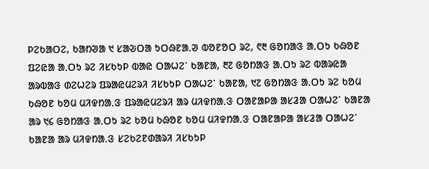ᱞᱮᱠᱟᱛᱮ, ᱠᱟᱴᱣᱟ ᱑ ᱥᱟᱶᱛᱟ ᱩᱛᱷᱱᱟᱹᱣ ᱵᱚᱱᱚᱛ ᱨᱮ, ᱖᱓ ᱜᱚᱴᱟᱝ ᱟᱹᱛᱩ ᱠᱷᱚᱱ ᱯᱮᱭᱟ ᱟᱹᱛᱩ ᱨᱮ ᱤᱥᱠᱩᱞ ᱵᱟᱭ ᱛᱟᱦᱮᱸ ᱠᱟᱱᱟ, ᱓᱗ ᱜᱚᱴᱟᱝ ᱟᱹᱛᱩ ᱨᱮ ᱵᱟᱨᱭᱟ ᱟᱨᱵᱟᱝ ᱰᱮᱦᱮᱨ ᱯᱨᱟᱭᱢᱮᱨᱤ ᱤᱥᱠᱩᱞ ᱛᱟᱦᱮᱸ ᱠᱟᱱᱟ, ᱑᱗ ᱜᱚᱴᱟᱝ ᱟᱹᱛᱩ ᱨᱮ ᱠᱚᱢ ᱠᱷᱚᱱ ᱠᱚᱢ ᱢᱤᱫᱴᱟᱹᱝ ᱯᱨᱟᱭᱢᱮᱨᱤ ᱟᱨ ᱢᱤᱫᱴᱟᱹᱝ ᱛᱟᱱᱟᱞᱟ ᱟᱥᱲᱟ ᱛᱟᱦᱮᱸ ᱠᱟᱱᱟ ᱟᱨ ᱑᱔ ᱜᱚᱴᱟᱝ ᱟᱹᱛᱩ ᱨᱮ ᱠᱚᱢ ᱠᱷᱚᱱ ᱠᱚᱢ ᱢᱤᱫᱴᱟᱹᱝ ᱛᱟᱱᱟᱞᱟ ᱟᱥᱲᱟ ᱛᱟᱦᱮᱸ ᱠᱟᱱᱟ ᱟᱨ ᱢᱤᱫᱴᱟᱹᱝ ᱥᱮᱠᱮᱱᱰᱟᱨᱤ ᱤᱥᱠᱩᱞ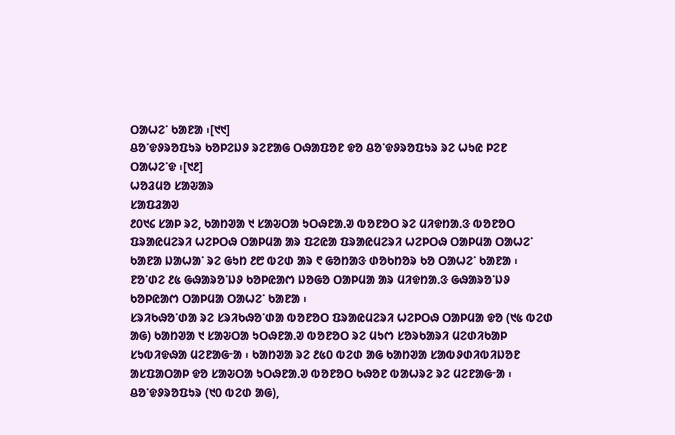ᱛᱟᱦᱮᱸ ᱠᱟᱱᱟ ᱾[᱑᱑]
ᱪᱚᱸᱫᱽᱨᱚᱯᱩᱨ ᱠᱚᱞᱮᱡᱽ ᱨᱮᱱᱟᱜ ᱛᱷᱟᱯᱚᱱ ᱫᱚ ᱪᱚᱸᱫᱽᱨᱚᱯᱩᱨ ᱨᱮ ᱦᱩᱭ ᱞᱮᱱ ᱛᱟᱦᱮᱸᱫ ᱾[᱑᱒]
ᱦᱚᱲᱢᱚ ᱥᱟᱶᱟᱨ
ᱥᱟᱯᱲᱟᱣ
᱒᱐᱑᱔ ᱥᱟᱞ ᱨᱮ, ᱠᱟᱴᱣᱟ ᱑ ᱥᱟᱶᱛᱟ ᱩᱛᱷᱱᱟᱹᱣ ᱵᱚᱱᱚᱛ ᱨᱮ ᱢᱤᱫᱴᱟᱹᱝ ᱵᱚᱱᱚᱛ ᱯᱨᱟᱭᱢᱮᱨᱤ ᱦᱮᱞᱛᱷ ᱛᱟᱞᱢᱟ ᱟᱨ ᱯᱮᱭᱟ ᱯᱨᱟᱭᱢᱮᱨᱤ ᱦᱮᱞᱛᱷ ᱛᱟᱞᱢᱟ ᱛᱟᱦᱮᱸ ᱠᱟᱱᱟ ᱡᱟᱦᱟᱸ ᱨᱮ ᱜᱩᱴ ᱒᱘ ᱵᱮᱰ ᱟᱨ ᱖ ᱜᱚᱴᱟᱝ ᱰᱚᱠᱴᱚᱨ ᱠᱚ ᱛᱟᱦᱮᱸ ᱠᱟᱱᱟ ᱾ ᱱᱚᱸᱰᱮ ᱒᱕ ᱜᱷᱟᱨᱚᱸᱡᱽ ᱠᱚᱞᱭᱟᱬ ᱡᱚᱜᱚ ᱛᱟᱞᱢᱟ ᱟᱨ ᱢᱤᱫᱴᱟᱹᱝ ᱜᱷᱟᱨᱚᱸᱡᱽ ᱠᱚᱞᱭᱟᱬ ᱛᱟᱞᱢᱟ ᱛᱟᱦᱮᱸ ᱠᱟᱱᱟ ᱾
ᱥᱨᱤᱠᱷᱚᱸᱰᱟ ᱨᱮ ᱥᱨᱤᱠᱷᱚᱸᱰᱟ ᱵᱚᱱᱚᱛ ᱯᱨᱟᱭᱢᱮᱨᱤ ᱦᱮᱞᱛᱷ ᱛᱟᱞᱢᱟ ᱫᱚ (᱑᱕ ᱵᱮᱰ ᱟᱜ) ᱠᱟᱴᱣᱟ ᱑ ᱥᱟᱶᱛᱟ ᱩᱛᱷᱱᱟᱹᱣ ᱵᱚᱱᱚᱛ ᱨᱮ ᱢᱩᱬ ᱥᱚᱨᱠᱟᱨᱤ ᱢᱮᱰᱤᱠᱟᱞ ᱥᱩᱵᱤᱫᱷᱟ ᱢᱮᱱᱟᱜᱼᱟ ᱾ ᱠᱟᱴᱣᱟ ᱨᱮ ᱒᱕᱐ ᱵᱮᱰ ᱟᱜ ᱠᱟᱴᱣᱟ ᱥᱟᱵᱽᱰᱤᱵᱤᱡᱚᱱ ᱟᱥᱯᱟᱛᱟᱞ ᱫᱚ ᱥᱟᱶᱛᱟ ᱩᱛᱷᱱᱟᱹᱣ ᱵᱚᱱᱚᱛ ᱠᱷᱚᱱ ᱵᱟᱦᱨᱮ ᱨᱮ ᱢᱮᱱᱟᱜᱼᱟ ᱾ ᱪᱚᱸᱫᱽᱨᱚᱯᱩᱨ (᱑᱐ ᱵᱮᱰ ᱟᱜ),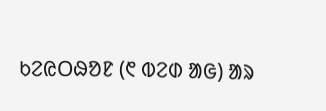ᱠᱮᱭᱛᱷᱚᱱ (᱖ ᱵᱮᱰ ᱟᱜ) ᱟᱨ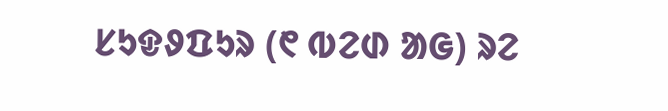ᱥᱩᱫᱽᱯᱩᱨ (᱖ ᱵᱮᱰ ᱟᱜ) ᱨᱮ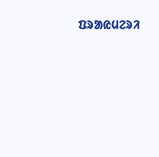ᱯᱨᱟᱭᱢᱮᱨᱤ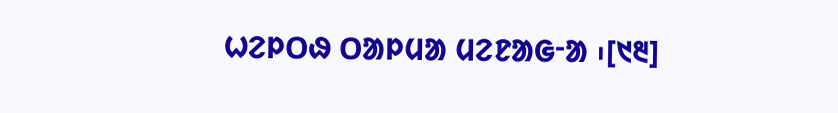ᱦᱮᱞᱛᱷ ᱛᱟᱞᱢᱟ ᱢᱮᱱᱟᱜᱼᱟ ᱾[᱑᱓]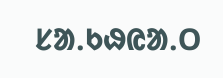ᱥᱟᱹᱠᱷᱭᱟᱹᱛ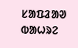ᱥᱟᱯᱲᱟᱣ
ᱵᱟᱦᱨᱮ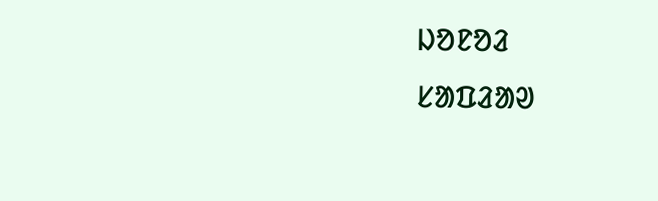ᱡᱚᱱᱚᱲ
ᱥᱟᱯᱲᱟᱣ